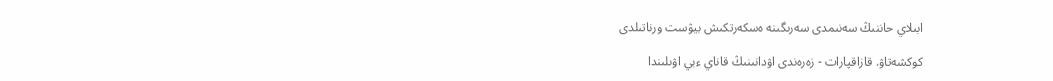ابىلاي حاننىڭ سەنىمدى سەرىگىنە ەسكەرتكىش بيۋست ورناتىلدى

كوكشەتاۋ. قازاقپارات - زەرەندى اۋدانىنىڭ قاناي ءبي اۋىلىندا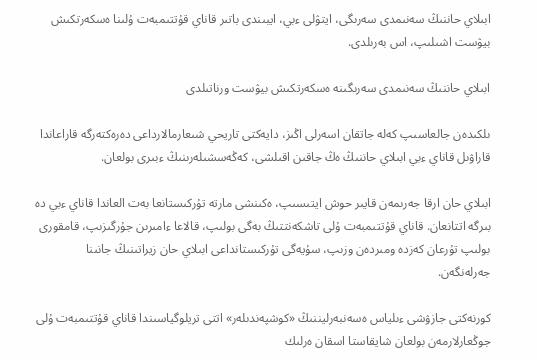ابىلاي حاننىڭ سەنىمدى سەرىگى، ايتۋلى ءبي، ايبىندى باتىر قاناي قۇتتىمبەت ۇلىنا ەسكەرتكىش بيۋست اشىلىپ، اس بەرىلدى.

ابىلاي حاننىڭ سەنىمدى سەرىگىنە ەسكەرتكىش بيۋست ورناتىلدى

ىلكىدەن جالعاسىپ كەلە جاتقان اسەرلى اڭىز، دايەكتى تاريحي شىعارمالارداعى دەرەكتەرگە قاراعاندا قاراۋىل قاناي ءبي ابىلاي حاننىڭ ەڭ جاقىن اقىلشى، كەڭەسشىلەرىنىڭ ءبىرى بولعان.

ابىلاي حان ارقا جەرىمەن قايىر حوش ايتىسىپ، ەكىنشى مارتە تۇركىستانعا بەت العاندا قاناي ءبي دە بىرگە اتتانعان. قاناي قۇتتىمبەت ۇلى تاشكەنتتىڭ بەگى بولىپ، قالاعا ءامىرىن جۇرگىزىپ، قامقورى بولىپ تۇرعان كەزدە ومىردەن وزىپ، سۇيەگى تۇركىستانداعى ابىلاي حان زيراتىنىڭ جانىنا جەرلەنگەن.

كورنەكتى جازۋشى ءىلياس ەسەنبەرليننىڭ «كوشپەندىلەر» اتتى تريلوگياسىندا قاناي قۇتتىمبەت ۇلى جوڭعارلارمەن بولعان شايقاستا اسقان ەرلىك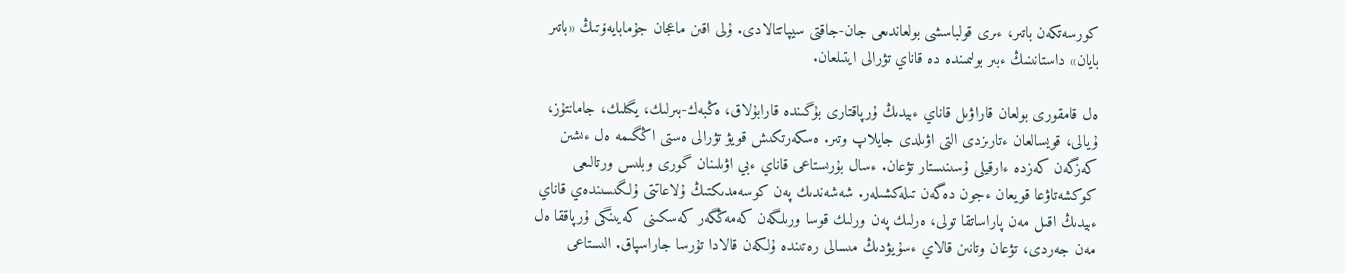كورسەتكەن باتىر، ءىرى قولباسشى بولعاندىعى جان-جاقتى سيپاتتالادى. ۇلى اقىن ماعجان جۇمابايەۆتىڭ «باتىر بايان» داستانىنىڭ ءبىر بولىمىندە دە قاناي تۋرالى ايتىلعان.

ەل قامقورى بولعان قاراۋىل قاناي ءبيدىڭ ۇرپاقتارى بۇگىندە قارابۇلاق، ەڭبەك-بىرلىك، يگىلىك، جامانتۇز، ۇيالى، قويسالعان ءتارىزدى التى اۋىلدى جايلاپ وتىر. ەسكەرتكىش قويۋ تۋرالى ەستى اڭگىمە ەل ءىشىن كەزگەن كەزدە ءارقيلى ۇسىنىستار تۋعان. ءسال بۇرىستاعى قاناي ءبي اۋىلىنان گورى وبلىس ورتالىعى كوكشەتاۋعا قويعان ءجون دەگەن تىلەكشىلەر. شەشەندىك پەن كوسەمدىكتىڭ ۇلاعاتتى ۇلگىسىندەي قاناي ءبيدىڭ اقىل مەن پاراساتقا تولى، ەرلىك پەن ورلىك قوسا ورىلگەن كەمەڭگەر كەسكىنى كەيىنگى ۇرپاققا ەل مەن جەردى، تۋعان وتانىن قالاي ءسۇيۋدىڭ مىسالى رەتىندە ۇلكەن قالادا تۇرسا جاراسپاق. الىستاعى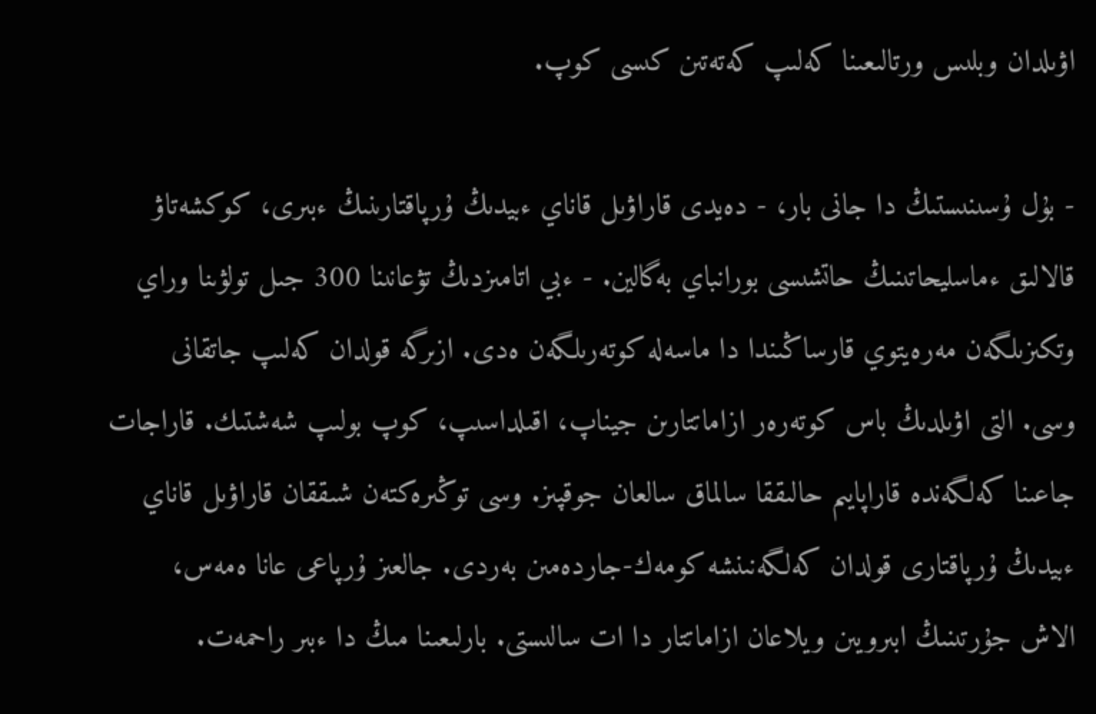اۋىلدان وبلىس ورتالىعىنا كەلىپ كەتەتىن كىسى كوپ.

- بۇل ۇسىنىستىڭ دا جانى بار، - دەيدى قاراۋىل قاناي ءبيدىڭ ۇرپاقتارىنىڭ ءبىرى، كوكشەتاۋ قالالىق ءماسليحاتىنىڭ حاتشىسى بورانباي بەگالين. - ءبي اتامىزدىڭ تۋعانىنا 300 جىل تولۋىنا وراي وتكىزىلگەن مەرەيتوي قارساڭىندا دا ماسەلە كوتەرىلگەن ەدى. ازىرگە قولدان كەلىپ جاتقانى وسى. التى اۋىلدىڭ باس كوتەرەر ازاماتتارىن جيناپ، اقىلداسىپ، كوپ بولىپ شەشتىك. قاراجات جاعىنا كەلگەندە قاراپايىم حالىققا سالماق سالعان جوقپىز. وسى توڭىرەكتەن شىققان قاراۋىل قاناي ءبيدىڭ ۇرپاقتارى قولدان كەلگەنىنشە كومەك-جاردەمىن بەردى. جالعىز ۇرپاعى عانا ەمەس، الاش جۇرتىنىڭ ابىرويىن ويلاعان ازاماتتار دا ات سالىستى. بارلىعىنا مىڭ دا ءبىر راحمەت.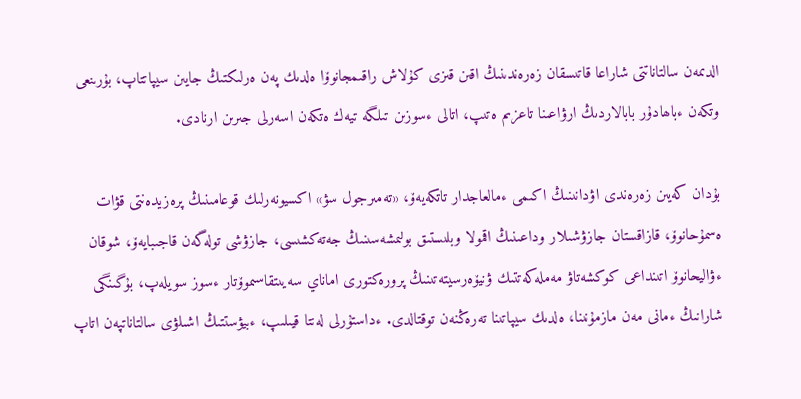الدىمەن سالتاناتتى شاراعا قاتىسقان زەرەندىنىڭ اقىن قىزى كۇلاش راقىمجانوۆا ەلدىك پەن ەرلىكتىڭ جايىن سيپاتتاپ، بۇرىنعى وتكەن ءباھادۇر بابالاردىڭ ارۋاعىنا تاعزىم ەتىپ، اتالى ءسوزىن تىلگە تيەك ەتكەن اسەرلى جىرىن ارنادى.

بۇدان كەيىن زەرەندى اۋدانىنىڭ اكىمى ءمالعاجدار تاتكەيەۆ، «تەمىرجول سۋ» اكسيونەرلىك قوعامىنىڭ پرەزيدەنتى قۋات ەسمۇحانوۆ، قازاقستان جازۋشىلار وداعىنىڭ اقمولا وبلىستىق بولىمشەسىنىڭ جەتەكشىسى، جازۋشى تولەگەن قاجىبايەۆ، شوقان ءۋاليحانوۆ اتىنداعى كوكشەتاۋ مەملەكەتتىك ۋنيۆەرسيتەتىنىڭ پرورەكتورى اماناي سەيىتقاسىموۆتار ءسوز سويلەپ، بۇگىنگى شارانىڭ ءمانى مەن مازمۇنىنا، ەلدىك سيپاتىنا تەرەڭنەن توقتالدى. ءداستۇرلى لەنتا قيىلىپ، ءبيۋستتىڭ اشىلۋى سالتاناتپەن اتاپ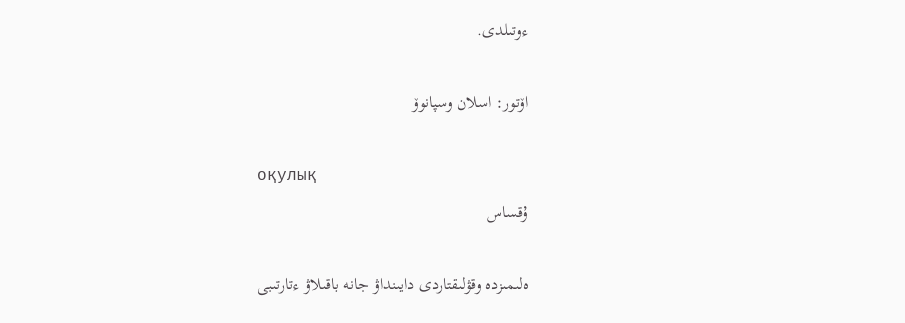ءوتىلدى.

اۆتور: اسلان وسپانوۆ

оқулық
ۇقساس

ەلىمىزدە وقۋلىقتاردى دايىنداۋ جانە باقىلاۋ ءتارتىبى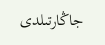جاڭارتىلدى